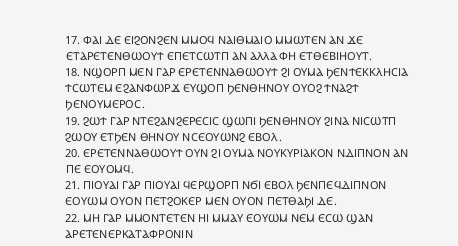17. ⲪⲀⲒ ⲆⲈ ⲈⲒϨⲞⲚϨⲈⲚ ⲘⲘⲞϤ ⲚⲀⲒⲐⲘⲀⲒⲞ ⲘⲘⲰⲦⲈⲚ ⲀⲚ ϪⲈ ⲈⲦⲀⲢⲈⲦⲈⲚⲐⲰⲞⲨϮ ⲈⲠⲈⲦⲤⲰⲦⲠ ⲀⲚ ⲀⲖⲖⲀ ⲪⲎ ⲈⲦⲐⲈⲂⲒⲎⲞⲨⲦ.
18. ⲚϢⲞⲢⲠ ⲘⲈⲚ ⲄⲀⲢ ⲈⲢⲈⲦⲈⲚⲚⲀⲐⲰⲞⲨϮ ϨⲒ ⲞⲨⲘⲀ ϦⲈⲚϮⲈⲔⲔⲖⲎⲤⲒⲀ ϮⲤⲰⲦⲈⲘ ⲈϨⲀⲚⲪⲰⲢϪ ⲈⲨϢⲞⲠ ϦⲈⲚⲐⲎⲚⲞⲨ ⲞⲨⲞϨ ϮⲚⲀϨϮ ϦⲈⲚⲞⲨⲘⲈⲢⲞⲤ.
19. ϨⲰϮ ⲄⲀⲢ ⲚⲦⲈϨⲀⲚϨⲈⲢⲈⲤⲒⲤ ϢⲰⲠⲒ ϦⲈⲚⲐⲎⲚⲞⲨ ϨⲒⲚⲀ ⲚⲒⲤⲰⲦⲠ ϨⲰⲞⲨ ⲈⲦϦⲈⲚ ⲐⲎⲚⲞⲨ ⲚⲤⲈⲞⲨⲰⲚϨ ⲈⲂⲞⲖ.
20. ⲈⲢⲈⲦⲈⲚⲚⲀⲐⲰⲞⲨϮ ⲞⲨⲚ ϨⲒ ⲞⲨⲘⲀ ⲚⲞⲨⲔⲨⲢⲒⲀⲔⲞⲚ ⲚⲆⲒⲠⲚⲞⲚ ⲀⲚ ⲠⲈ ⲈⲞⲨⲞⲘϤ.
21. ⲠⲒⲞⲨⲀⲒ ⲄⲀⲢ ⲠⲒⲞⲨⲀⲒ ϤⲈⲢϢⲞⲢⲠ ⲚϬⲒ ⲈⲂⲞⲖ ϦⲈⲚⲠⲈϤⲆⲒⲠⲚⲞⲚ ⲈⲞⲨⲰⲘ ⲞⲨⲞⲚ ⲠⲈⲦϨⲞⲔⲈⲢ ⲘⲈⲚ ⲞⲨⲞⲚ ⲠⲈⲦⲐⲀϦⲒ ⲆⲈ.
22. ⲘⲎ ⲄⲀⲢ ⲘⲘⲞⲚⲦⲈⲦⲈⲚ ⲎⲒ ⲘⲘⲀⲨ ⲈⲞⲨⲰⲘ ⲚⲈⲘ ⲈⲤⲰ ϢⲀⲚ ⲀⲢⲈⲦⲈⲚⲈⲢⲔⲀⲦⲀⲪⲢⲞⲚⲒⲚ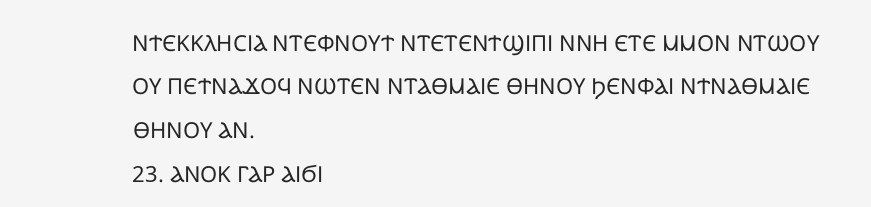ⲚϮⲈⲔⲔⲖⲎⲤⲒⲀ ⲚⲦⲈⲪⲚⲞⲨϮ ⲚⲦⲈⲦⲈⲚϮϢⲒⲠⲒ ⲚⲚⲎ ⲈⲦⲈ ⲘⲘⲞⲚ ⲚⲦⲰⲞⲨ ⲞⲨ ⲠⲈϮⲚⲀϪⲞϤ ⲚⲰⲦⲈⲚ ⲚⲦⲀⲐⲘⲀⲒⲈ ⲐⲎⲚⲞⲨ ϦⲈⲚⲪⲀⲒ ⲚϮⲚⲀⲐⲘⲀⲒⲈ ⲐⲎⲚⲞⲨ ⲀⲚ.
23. ⲀⲚⲞⲔ ⲄⲀⲢ ⲀⲒϬⲒ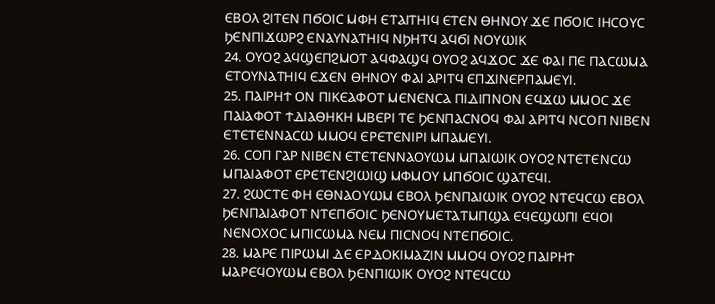ⲈⲂⲞⲖ ϨⲒⲦⲈⲚ ⲠϬⲞⲒⲤ ⲘⲪⲎ ⲈⲦⲀⲒⲦⲎⲒϤ ⲈⲦⲈⲚ ⲐⲎⲚⲞⲨ ϪⲈ ⲠϬⲞⲒⲤ ⲒⲎⲤⲞⲨⲤ ϦⲈⲚⲠⲒϪⲰⲢϨ ⲈⲚⲀⲨⲚⲀⲦⲎⲒϤ ⲚϦⲎⲦϤ ⲀϤϬⲒ ⲚⲞⲨⲰⲒⲔ
24. ⲞⲨⲞϨ ⲀϤϢⲈⲠϨⲘⲞⲦ ⲀϤⲪⲀϢϤ ⲞⲨⲞϨ ⲀϤϪⲞⲤ ϪⲈ ⲪⲀⲒ ⲠⲈ ⲠⲀⲤⲰⲘⲀ ⲈⲦⲞⲨⲚⲀⲦⲎⲒϤ ⲈϪⲈⲚ ⲐⲎⲚⲞⲨ ⲪⲀⲒ ⲀⲢⲒⲦϤ ⲈⲠϪⲒⲚⲈⲢⲠⲀⲘⲈⲨⲒ.
25. ⲠⲀⲒⲢⲎϮ ⲞⲚ ⲠⲒⲔⲈⲀⲪⲞⲦ ⲘⲈⲚⲈⲚⲤⲀ ⲠⲒⲆⲒⲠⲚⲞⲚ ⲈϤϪⲰ ⲘⲘⲞⲤ ϪⲈ ⲠⲀⲒⲀⲪⲞⲦ ϮⲆⲒⲀⲐⲎⲔⲎ ⲘⲂⲈⲢⲒ ⲦⲈ ϦⲈⲚⲠⲀⲤⲚⲞϤ ⲪⲀⲒ ⲀⲢⲒⲦϤ ⲚⲤⲞⲠ ⲚⲒⲂⲈⲚ ⲈⲦⲈⲦⲈⲚⲚⲀⲤⲰ ⲘⲘⲞϤ ⲈⲢⲈⲦⲈⲚⲒⲢⲒ ⲘⲠⲀⲘⲈⲨⲒ.
26. ⲤⲞⲠ ⲄⲀⲢ ⲚⲒⲂⲈⲚ ⲈⲦⲈⲦⲈⲚⲚⲀⲞⲨⲰⲘ ⲘⲠⲀⲒⲰⲒⲔ ⲞⲨⲞϨ ⲚⲦⲈⲦⲈⲚⲤⲰ ⲘⲠⲀⲒⲀⲪⲞⲦ ⲈⲢⲈⲦⲈⲚϨⲒⲰⲒϢ ⲘⲪⲘⲞⲨ ⲘⲠϬⲞⲒⲤ ϢⲀⲦⲈϤⲒ.
27. ϨⲰⲤⲦⲈ ⲪⲎ ⲈⲐⲚⲀⲞⲨⲰⲘ ⲈⲂⲞⲖ ϦⲈⲚⲠⲀⲒⲰⲒⲔ ⲞⲨⲞϨ ⲚⲦⲈϤⲤⲰ ⲈⲂⲞⲖ ϦⲈⲚⲠⲀⲒⲀⲪⲞⲦ ⲚⲦⲈⲠϬⲞⲒⲤ ϦⲈⲚⲞⲨⲘⲈⲦⲀⲦⲘⲠϢⲀ ⲈϤⲈϢⲰⲠⲒ ⲈϤⲞⲒ ⲚⲈⲚⲞⲬⲞⲤ ⲘⲠⲒⲤⲰⲘⲀ ⲚⲈⲘ ⲠⲒⲤⲚⲞϤ ⲚⲦⲈⲠϬⲞⲒⲤ.
28. ⲘⲀⲢⲈ ⲠⲒⲢⲰⲘⲒ ⲆⲈ ⲈⲢⲆⲞⲔⲒⲘⲀⲌⲒⲚ ⲘⲘⲞϤ ⲞⲨⲞϨ ⲠⲀⲒⲢⲎϮ ⲘⲀⲢⲈϤⲞⲨⲰⲘ ⲈⲂⲞⲖ ϦⲈⲚⲠⲒⲰⲒⲔ ⲞⲨⲞϨ ⲚⲦⲈϤⲤⲰ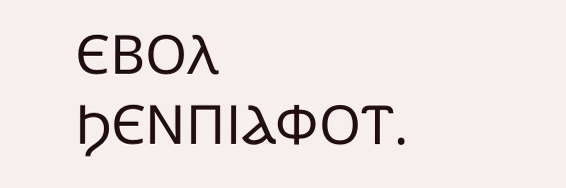ⲈⲂⲞⲖ ϦⲈⲚⲠⲒⲀⲪⲞⲦ.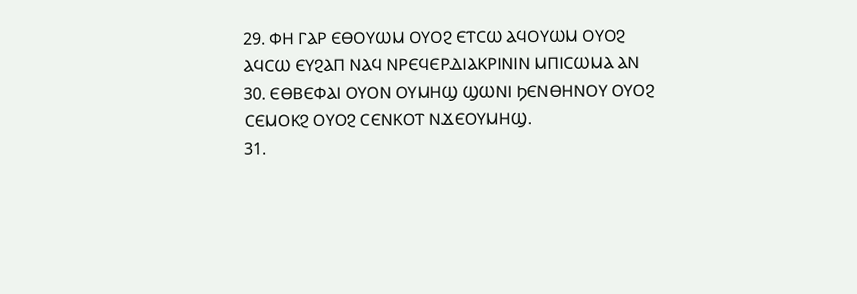29. ⲪⲎ ⲄⲀⲢ ⲈⲐⲞⲨⲰⲘ ⲞⲨⲞϨ ⲈⲦⲤⲰ ⲀϤⲞⲨⲰⲘ ⲞⲨⲞϨ ⲀϤⲤⲰ ⲈⲨϨⲀⲠ ⲚⲀϤ ⲚⲢⲈϤⲈⲢⲆⲒⲀⲔⲢⲒⲚⲒⲚ ⲘⲠⲒⲤⲰⲘⲀ ⲀⲚ
30. ⲈⲐⲂⲈⲪⲀⲒ ⲞⲨⲞⲚ ⲞⲨⲘⲎϢ ϢⲰⲚⲒ ϦⲈⲚⲐⲎⲚⲞⲨ ⲞⲨⲞϨ ⲤⲈⲘⲞⲔϨ ⲞⲨⲞϨ ⲤⲈⲚⲔⲞⲦ ⲚϪⲈⲞⲨⲘⲎϢ.
31.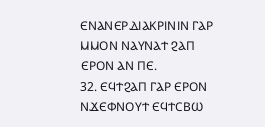ⲈⲚⲀⲚⲈⲢⲆⲒⲀⲔⲢⲒⲚⲒⲚ ⲄⲀⲢ ⲘⲘⲞⲚ ⲚⲀⲨⲚⲀϮ ϨⲀⲠ ⲈⲢⲞⲚ ⲀⲚ ⲠⲈ.
32. ⲈϤϮϨⲀⲠ ⲄⲀⲢ ⲈⲢⲞⲚ ⲚϪⲈⲪⲚⲞⲨϮ ⲈϤϮⲤⲂⲰ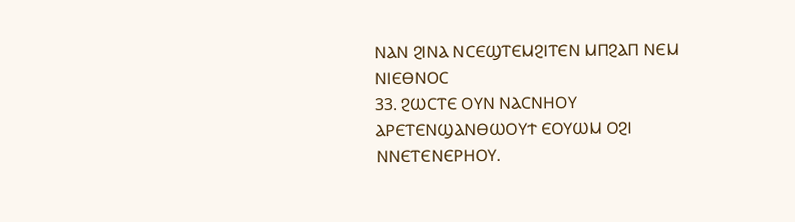ⲚⲀⲚ ϨⲒⲚⲀ ⲚⲤⲈϢⲦⲈⲘϨⲒⲦⲈⲚ ⲘⲠϨⲀⲠ ⲚⲈⲘ ⲚⲒⲈⲐⲚⲞⲤ
33. ϨⲰⲤⲦⲈ ⲞⲨⲚ ⲚⲀⲤⲚⲎⲞⲨ ⲀⲢⲈⲦⲈⲚϢⲀⲚⲐⲰⲞⲨϮ ⲈⲞⲨⲰⲘ ⲞϨⲒ ⲚⲚⲈⲦⲈⲚⲈⲢⲎⲞⲨ.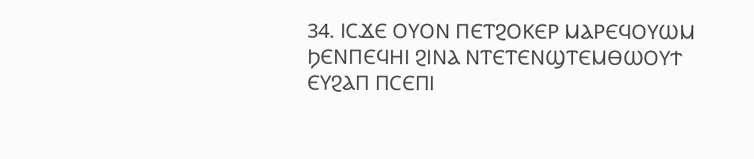34. ⲒⲤϪⲈ ⲞⲨⲞⲚ ⲠⲈⲦϨⲞⲔⲈⲢ ⲘⲀⲢⲈϤⲞⲨⲰⲘ ϦⲈⲚⲠⲈϤⲎⲒ ϨⲒⲚⲀ ⲚⲦⲈⲦⲈⲚϢⲦⲈⲘⲐⲰⲞⲨϮ ⲈⲨϨⲀⲠ ⲠⲤⲈⲠⲒ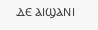ⲆⲈ ⲀⲒϢⲀⲚⲒ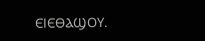ⲈⲒⲈⲐⲀϢⲞⲨ.